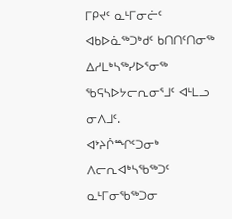ᒥᑭᔪᑦ ᓇᒻᒥᓂᓖᑦ
ᐊᑲᐅᓈᖅᑐᒃᑯᑦ ᑲᑎᑎᑦᑎᓂᖅ ᐃᓱᒪᒃᓴᖅᓯᐅᕐᓂᖅ ᖃᕋᓴᐅᔭᓕᕆᓂᕐᒧᑦ ᐊᒻᒪᓗ ᓂᐱᒧᑦ.
ᐊᔾᔨᒌᙱᑦᑐᓂᒃ ᐱᓕᕆᐊᒃᓴᖃᖅᑐᑦ ᓇᒻᒥᓂᖃᖅᑐᓂ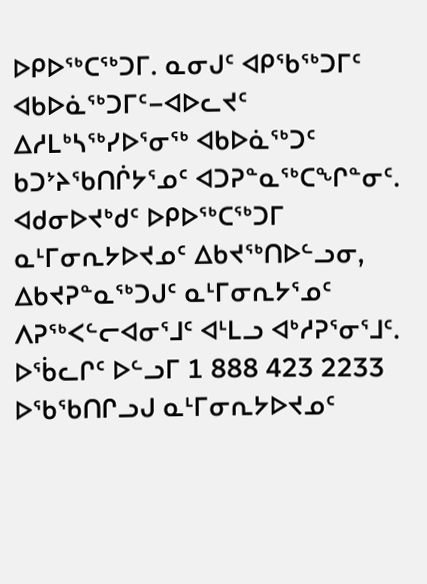ᐅᑭᐅᖅᑕᖅᑐᒥ. ᓇᓂᒍᑦ ᐊᑭᖃᖅᑐᒥᑦ ᐊᑲᐅᓈᖅᑐᒥᑦ−ᐊᐅᓚᔪᑦ ᐃᓱᒪᒃᓴᖅᓯᐅᕐᓂᖅ ᐊᑲᐅᓈᖅᑐᑦ ᑲᑐᔾᔨᖃᑎᒌᔭᕐᓄᑦ ᐊᑐᕈᓐᓇᖅᑕᖏᓐᓂᑦ.
ᐊᑯᓂᐅᔪᒃᑯᑦ ᐅᑭᐅᖅᑕᖅᑐᒥ ᓇᒻᒥᓂᕆᔭᐅᔪᓄᑦ ᐃᑲᔪᖅᑎᐅᓪᓗᓂ, ᐃᑲᔪᕈᓐᓇᖅᑐᒍᑦ ᓇᒻᒥᓂᕆᔭᕐᓄᑦ ᐱᕈᖅᐸᓪᓕᐊᓂᕐᒧᑦ ᐊᒻᒪᓗ ᐊᒃᓱᕈᕐᓂᕐᒧᑦ.
ᐅᖄᓚᒋᑦ ᐅᓪᓗᒥ 1 888 423 2233 ᐅᖃᖃᑎᒋᓗᒍ ᓇᒻᒥᓂᕆᔭᐅᔪᓄᑦ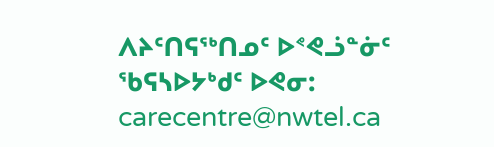ᐱᔨᑦᑎᕋᖅᑎᓄᑦ ᐅᕝᕙᓘᓐᓃᑦ ᖃᕋᓴᐅᔭᒃᑯᑦ ᐅᕙᓂ: carecentre@nwtel.ca